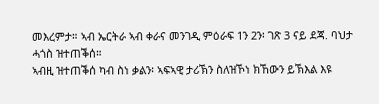መእረምታ። ኣብ ኤርትራ ኣብ ቀራና መንገዲ ምዕራፍ 1ን 2ን፡ ገጽ 3 ናይ ደጃ. ባህታ ሓጎስ ዝተጠቕሰ።
ኣብዚ ዝተጠቕሰ ካብ ስነ ቃልን፡ ኣፍኣዊ ታሪኽን ስለዝኾነ ክኸውን ይኽእል እዩ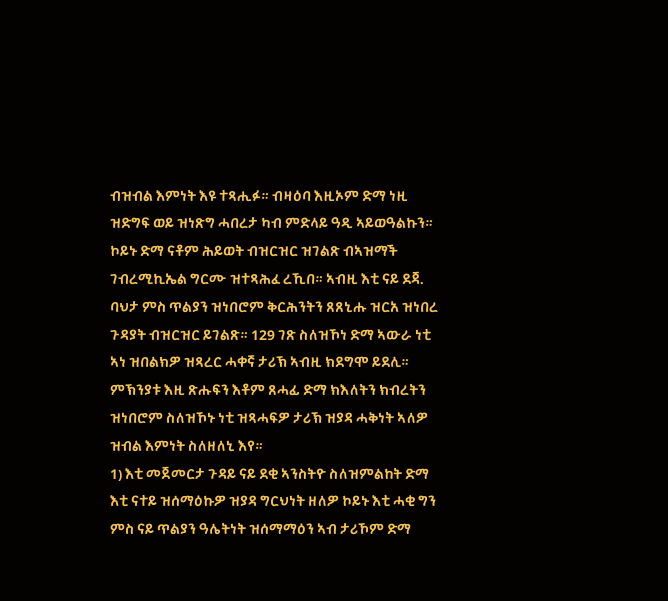ብዝብል እምነት እዩ ተጻሒፉ። ብዛዕባ እዚኦም ድማ ነዚ ዝድግፍ ወይ ዝነጽግ ሓበረታ ካብ ምድላይ ዓዲ ኣይወዓልኩን። ኮይኑ ድማ ናቶም ሕይወት ብዝርዝር ዝገልጽ ብኣዝማች ገብረሚኪኤል ግርሙ ዝተጻሕፈ ረኺበ። ኣብዚ እቲ ናይ ደጃ. ባህታ ምስ ጥልያን ዝነበሮም ቅርሕንትን ጸጸኒሑ ዝርአ ዝነበረ ጉዳያት ብዝርዝር ይገልጽ። 129 ገጽ ስለዝኾነ ድማ ኣውራ ነቲ ኣነ ዝበልክዎ ዝጻረር ሓቀኛ ታሪኽ ኣብዚ ክደግሞ ይደሊ። ምኽንያቱ እዚ ጽሑፍን እቶም ጸሓፊ ድማ ክእለትን ክብረትን ዝነበሮም ስለዝኾኑ ነቲ ዝጻሓፍዎ ታሪኽ ዝያዳ ሓቅነት ኣለዎ ዝብል እምነት ስለዘለኒ እየ።
1) እቲ መጀመርታ ጉዳይ ናይ ደቂ ኣንስትዮ ስለዝምልከት ድማ እቲ ናተይ ዝሰማዕኩዎ ዝያዳ ግርህነት ዘለዎ ኮይኑ እቲ ሓቂ ግን ምስ ናይ ጥልያን ዓሌትነት ዝሰማማዕን ኣብ ታሪኾም ድማ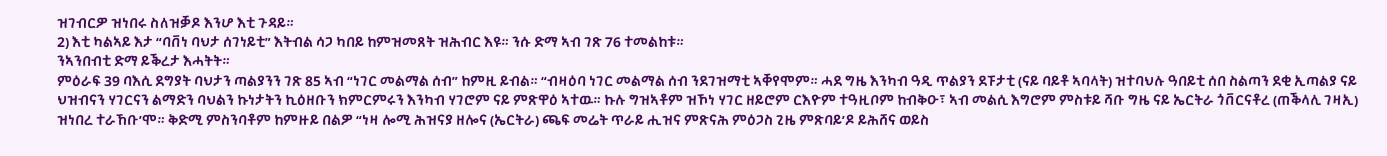ዝገብርዎ ዝነበሩ ስለዝቓዶ እንሆ እቲ ጉዳይ።
2) እቲ ካልኣይ እታ “ባቨነ ባህታ ሰገነይቲ” እትብል ሳጋ ካበይ ከምዝመጸት ዝሕብር እዩ። ንሱ ድማ ኣብ ገጽ 76 ተመልከቱ።
ንኣንበብቲ ድማ ይቕረታ እሓትት።
ምዕራፍ 39 ባእሲ ደግያት ባህታን ጣልያንን ገጽ 85 ኣብ “ነገር መልማል ሰብ” ከምዚ ይብል። “ብዛዕባ ነገር መልማል ሰብ ንደገዝማቲ ኣቐየሞም። ሓደ ግዜ እንካብ ዓዲ ጥልያን ደፑታቲ (ናይ ባይቶ ኣባላት) ዝተባህሉ ዓበይቲ ሰበ ስልጣን ደቂ ኢጣልያ ናይ ህዝብናን ሃገርናን ልማድን ባህልን ኩነታትን ኪዕዘቡን ክምርምሩን እንካብ ሃገሮም ናይ ምጽዋዕ ኣተዉ። ኩሉ ግዝኣቶም ዝኾነ ሃገር ዘይሮም ርእዮም ተዓዚቦም ከብቅዑ፣ ኣብ መልሲ እግሮም ምስቱይ ሻቡ ግዜ ናይ ኤርትራ ጎቨርናቶረ (ጠቕላሊ ገዛኢ) ዝነበረ ተራኸቡ’ሞ። ቅድሚ ምስንባቶም ከምዙይ በልዎ “ነዛ ሎሚ ሕዝናያ ዘሎና (ኤርትራ) ጫፍ መሬት ጥራይ ሒዝና ምጽናሕ ምዕጋስ ጊዜ ምጽባይ’ዶ ይሕሸና ወይስ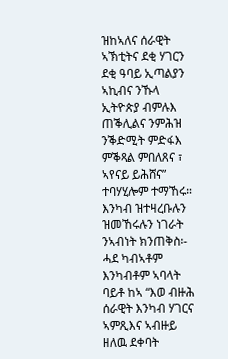ዝከኣለና ሰራዊት ኣኽቲትና ደቂ ሃገርን ደቂ ዓባይ ኢጣልያን ኣኪብና ንኹላ ኢትዮጵያ ብምሉእ ጠቕሊልና ንምሕዝ ንቕድሚት ምድፋእ ምቕጻል ምበለጸና ፣ ኣየናይ ይሕሸና” ተባሃሂሎም ተማኸሩ።
እንካብ ዝተዛረቡሉን ዝመኸሩሉን ነገራት ንኣብነት ክንጠቅስ፡- ሓደ ካብኣቶም እንካብቶም ኣባላት ባይቶ ከኣ “እወ ብዙሕ ሰራዊት እንካብ ሃገርና ኣምጺእና ኣብዙይ ዘለዉ ደቀባት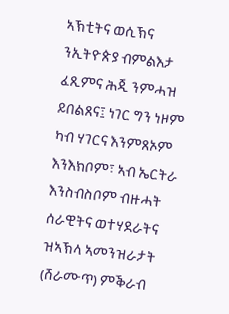ኣኽቲትና ወሲኽና ንኢትዮጵያ ብምልእታ ፈጺምና ሕጂ ንምሓዝ ይበልጸና፤ ነገር ግን ነዞም ካብ ሃገርና እንምጸኦም እንእክቦም፣ ኣብ ኤርትራ እንስብስቦም ብዙሓት ሰራዊትና ወተሃደራትና ዝኣኽላ ኣመንዝራታት (ሸራሙጥ) ምቕራብ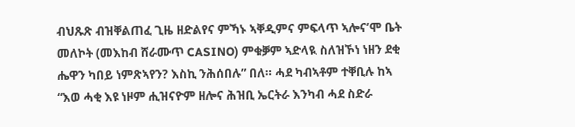ብህጹጽ ብዝቐልጠፈ ጊዜ ዘድልየና ምኻኑ ኣቐዲምና ምፍላጥ ኣሎና’ሞ ቤት መለኮት (መእከብ ሸራሙጥ CASINO) ምቁቓም ኣድላዪ ስለዝኾነ ነዘን ደቂ ሔዋን ካበይ ነምጽኣየን? እስኪ ንሕሰበሉ” በለ። ሓደ ካብኣቶም ተቐቢሉ ከኣ “እወ ሓቂ እዩ ነዞም ሒዝናዮም ዘሎና ሕዝቢ ኤርትራ እንካብ ሓደ ስድራ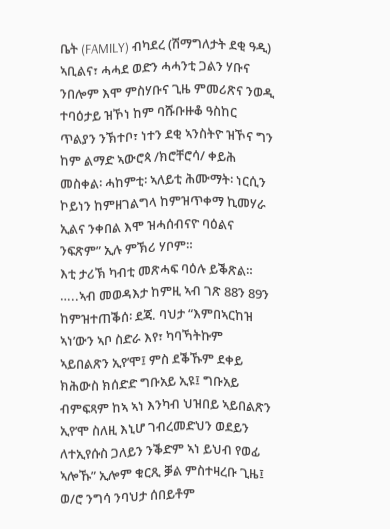ቤት (FAMILY) ብካደረ (ሽማግለታት ደቂ ዓዲ) ኣቢልና፣ ሓሓደ ወድን ሓሓንቲ ጋልን ሃቡና ንበሎም እሞ ምስሃቡና ጊዜ ምመሪጽና ንወዲ ተባዕታይ ዝኾነ ከም ባሹቡዙቆ ዓስከር ጥልያን ንኽተቦ፣ ነተን ደቂ ኣንስትዮ ዝኾና ግን ከም ልማድ ኣውሮጳ /ክሮቸሮሳ/ ቀይሕ መስቀል፡ ሓከምቲ፡ ኣለይቲ ሕሙማት፡ ነርሲን ኮይነን ከምዘገልግላ ከምዝጥቀማ ኪመሃራ ኢልና ንቀበል እሞ ዝሓሰብናዮ ባዕልና ንፍጽም” ኢሉ ምኽሪ ሃቦም።
እቲ ታሪኽ ካብቲ መጽሓፍ ባዕሉ ይቕጽል። …..ኣብ መወዳእታ ከምዚ ኣብ ገጽ 88ን 89ን ከምዝተጠቕሰ፡ ደጃ. ባህታ “እምበኣርከዝ ኣነ’ውን ኣቦ ስድራ እየ፣ ካባኻትኩም ኣይበልጽን ኢየ’ሞ፤ ምስ ደቕኹም ደቀይ ክሕውስ ክሰድድ ግቡአይ ኢዩ፤ ግቡአይ ብምፍጻም ከኣ ኣነ እንካብ ህዝበይ ኣይበልጽን ኢየ’ሞ ስለዚ እኒሆ ገብረመድህን ወደይን ለተኢየሱስ ጋለይን ንቕድም ኣነ ይህብ የወፊ ኣሎኹ” ኢሎም ቁርጺ ቓል ምስተዛረቡ ጊዜ፤ ወ/ሮ ንግሳ ንባህታ ሰበይቶም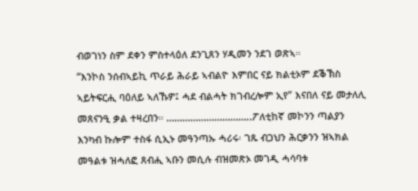ብወገነን ስም ደቀን ምስተላዕለ ደንጊጸን ሃዲመን ንደገ ወጽኣ።
“እንኮስ ንሰብኣይኪ ጥራይ ሕራይ ኣብልዮ እምበር ናይ ክልቲኦም ደቕኽስ ኣይትፍርሒ ባዕለይ ኣለኹዎ፤ ሓደ ብልሓት ክገብረሎም ኢየ” እናበለ ናይ መታለሊ መጸናንዒ ቃል ተዛረበን። …………………………..ፖለቲከኛ መኮንን ጣልያን እንካብ ኩሎም ተስፋ ሲኢኑ መዓንጣኡ ሓሪሩ፡ ገጹ ብጋህን ሕርቃንን ዝኣክል መዓልቱ ዝሓለፎ ጸብሒ ኣቡን መሲሉ ብዝመጽኦ መገዲ ሓሳባቱ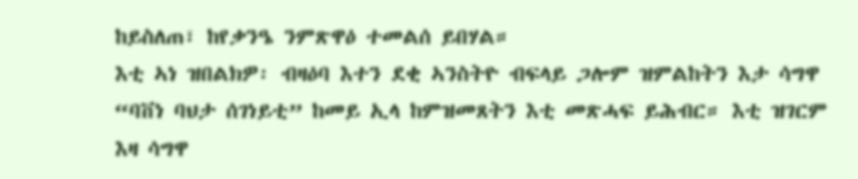ከይስለጠ፣ ከየቃንዔ ንምጽዋዕ ተመልሰ ይበሃል።
እቲ ኣነ ዝበልክዎ፡ ብዛዕባ እተን ደቂ ኣንስትዮ ብፍላይ ጋሎም ዝምልከትን እታ ሳግዋ “ባቨነ ባህታ ሰገነይቲ” ከመይ ኢላ ከምዝመጸትን እቲ መጽሓፍ ይሕብር። እቲ ዝገርም እዛ ሳግዋ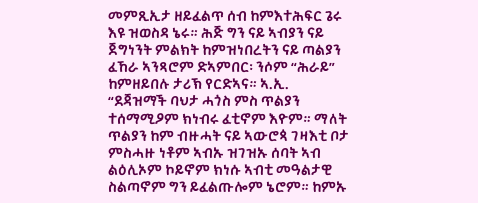መምጺኢታ ዘይፈልጥ ሰብ ከምእተሕፍር ጌሩ እዩ ዝወስዳ ኔሩ። ሕጅ ግን ናይ ኣብያን ናይ ጀግነንት ምልክት ከምዝነበረትን ናይ ጣልያን ፈኸራ ኣንጻሮም ድኣምበር፡ ንሶም “ሕራይ” ከምዘይበሉ ታሪኽ የርድኣና። ኣ.ኢ.
“ደጃዝማች ባህታ ሓጎስ ምስ ጥልያን ተሰማሚዖም ክነብሩ ፈቲኖም እዮም። ማለት ጥልያን ከም ብዙሓት ናይ ኣውሮጳ ገዛእቲ ቦታ ምስሓዙ ነቶም ኣብኡ ዝገዝኡ ሰባት ኣብ ልዕሊኦም ኮይኖም ክነሱ ኣብቲ መዓልታዊ ስልጣኖም ግን ይፈልጡሎም ኔሮም። ከምኡ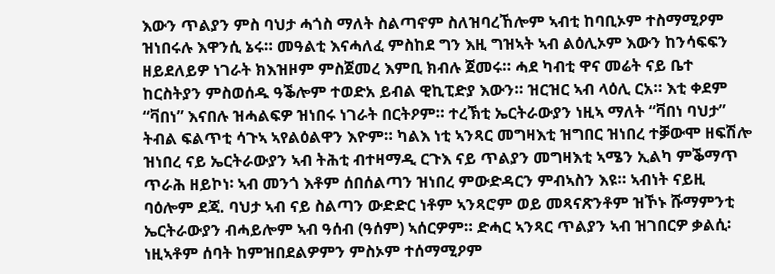እውን ጥልያን ምስ ባህታ ሓጎስ ማለት ስልጣኖም ስለዝባረኸሎም ኣብቲ ከባቢኦም ተስማሚዖም ዝነበሩሉ እዋንሲ ኔሩ። መዓልቲ እናሓለፈ ምስከደ ግን እዚ ግዝኣት ኣብ ልዕሊኦም እውን ከንሳፍፍን ዘይደለይዎ ነገራት ክእዝዞም ምስጀመረ እምቢ ክብሉ ጀመሩ። ሓደ ካብቲ ዋና መሬት ናይ ቤተ ከርስትያን ምስወሰዱ ዓቕሎም ተወድአ ይብል ዊኪፒድያ እውን። ዝርዝር ኣብ ላዕሊ ርአ። እቲ ቀደም “ቫበነ” እናበሉ ዝሓልፍዎ ዝነበሩ ነገራት በርትዖም። ተረኽቲ ኤርትራውያን ነዚኣ ማለት “ቫበነ ባህታ” ትብል ፍልጥቲ ሳጉኣ ኣየልዕልዋን እዮም። ካልእ ነቲ ኣንጻር መግዛእቲ ዝግበር ዝነበረ ተቓውሞ ዘፍሽሎ ዝነበረ ናይ ኤርትራውያን ኣብ ትሕቲ ብተዛማዲ ርጉእ ናይ ጥልያን መግዛእቲ ኣሜን ኢልካ ምቕማጥ ጥራሕ ዘይኮነ፡ ኣብ መንጎ እቶም ሰበሰልጣን ዝነበረ ምውድዳርን ምብኣስን እዩ። ኣብነት ናይዚ ባዕሎም ደጃ. ባህታ ኣብ ናይ ስልጣን ውድድር ነቶም ኣንጻሮም ወይ መጻናጽንቶም ዝኾኑ ሹማምንቲ ኤርትራውያን ብሓይሎም ኣብ ዓሰብ (ዓሰም) ኣሰርዎም። ድሓር ኣንጻር ጥልያን ኣብ ዝገበርዎ ቃልሲ፡ ነዚኣቶም ሰባት ከምዝበደልዎምን ምስኦም ተሰማሚዖም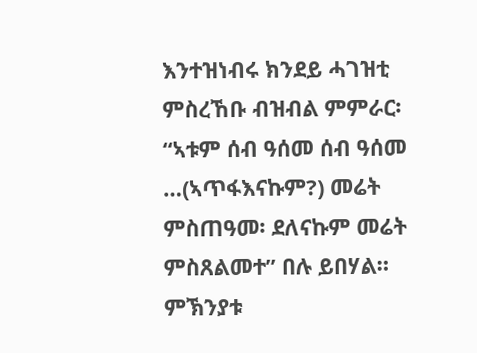እንተዝነብሩ ክንደይ ሓገዝቲ ምስረኸቡ ብዝብል ምምራር፡ “ኣቱም ሰብ ዓሰመ ሰብ ዓሰመ …(ኣጥፋእናኩም?) መሬት ምስጠዓመ፡ ደለናኩም መሬት ምስጸልመተ” በሉ ይበሃል። ምኽንያቱ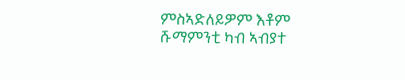ምስኣድለይዎም እቶም ሹማምንቲ ካብ ኣብያተ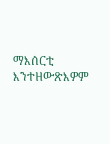ማእሰርቲ እንተዘውጽእዎም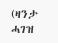(ዛንታ ሓገዝ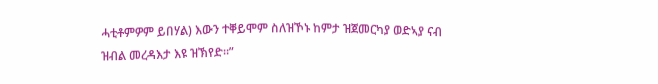ሓቲቶምዎም ይበሃል) እውን ተቐይሞም ስለዝኾኑ ከምታ ዝጀመርካያ ወድኣያ ናብ ዝብል መረዳእታ እዩ ዝኽየድ።”